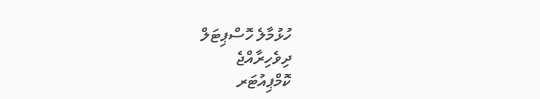ހުޅުމާލެ ހޮސްޕިޓަލް
ދިވެހިރާއްޖެ
ކޮމްޕިއުޓަރ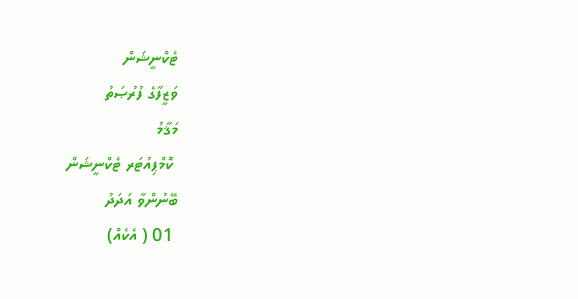ޓެކްނީޝަން
ވަޒީފާގެ ފުރުޞަތު
މަޤާމު
 ކޮމްޕިއުޓަރ ޓެކްނީޝަން
ބޭނުންވާ އަދަދު
 01 ( އެކެއް)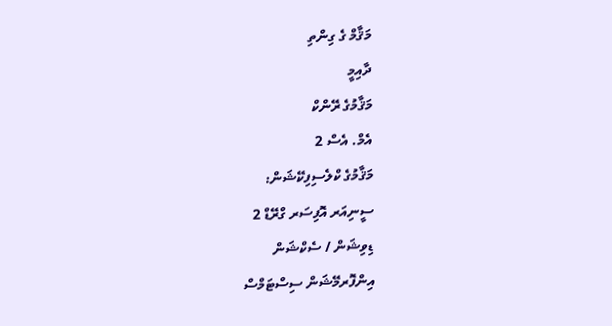މަޤާމް ގެ ގިންތި
ދާއިމީ
މަޤާމުގެ ރޭންކް
އެމް. އެސް 2
މަޤާމުގެ ކްލެސިފިކޭޝަން:
ސީނިއަރ އޮފިސަރ ގްރޭޑް 2
ޑިވިޝަން / ސެކްޝަން
އިންފޮރމޭޝަން ސިސްޓަމްސް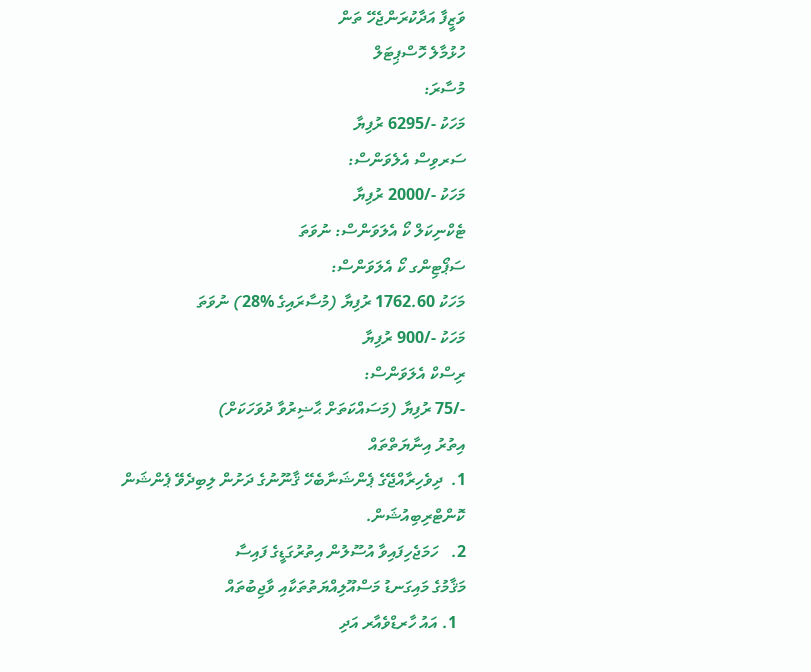ވަޒީފާ އަދާކުރަންޖެހޭ ތަން
ހުޅުމާލެ ހޮސްޕިޓަލް
މުސާރަ:
މަހަކު -/6295 ރުފިޔާ
ސަރވިސް އެލެވަންސް:
މަހަކު -/2000 ރުފިޔާ
ޓެކްނިކަލް ކޯ އެލަވަންސް: ނުވަތަ
ސަޕޯޓިންގ ކޯ އެލަވަންސް:
މަހަކު 1762.60 ރުފިޔާ (މުސާރައިގެ %28) ނުވަތަ
މަހަކު -/900 ރުފިޔާ
ރިސްކް އެލަވަންސް:
-/75 ރުފިޔާ (މަސައްކަތަށް ޙާޟިރުވާ ދުވަހަކަށް)
އިތުރު އިނާޔަތްތައް
1.  ދިވެހިރާއްޖޭގެ ޕެންޝަނާބެހޭ ޤާނޫނުގެ ދަށުން ލިބިދެވޭ ޕެންޝަން ކޮންޓްރިބިއުޝަން.
2.   ހަމަޖެހިފައިވާ އުސޫލުން އިތުރުގަޑީގެ ފައިސާ
މަޤާމުގެ މައިގަނޑު މަސްއޫލިއްޔަތުތަކާއި ވާޖިބުތައް
  1. އައު ހާރޑްވެއާރ އަދި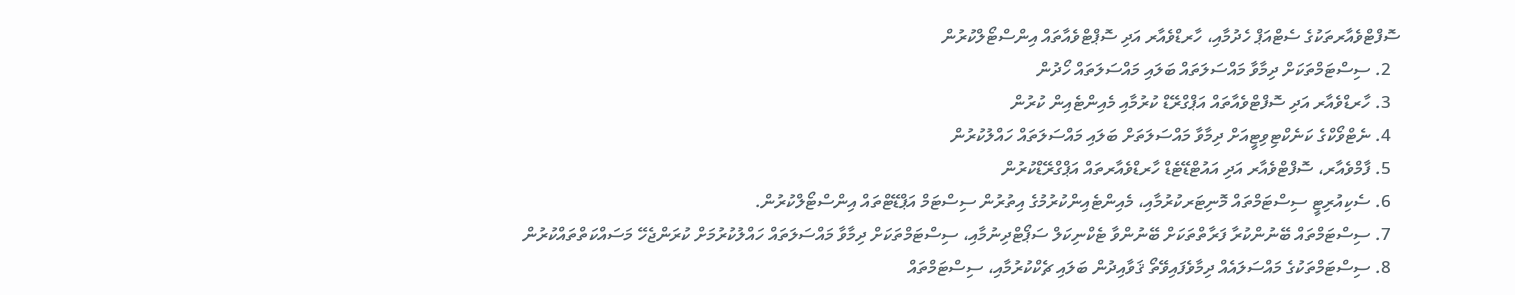ސޮފްޓްވެއާރތަކުގެ ސެޓްއަޕް ހެދުމާއި، ހާރޑްވެއާރ އަދި ސޮޕްޓްވެއާތައް އިންސްޓޯލްކުރުން
  2. ސިސްޓަމްތަކަށް ދިމާވާ މައްސަލަތައް ބަލައި މައްސަލަތައް ހޯދުން
  3. ހާރޑްވެއާރ އަދި ސޮފްޓްވެއާތައް އަޕްގްރޭޑް ކުރުމާއި މެއިންޓެއިން ކުރުން
  4. ނެޓްވޯކްގެ ކަނެކްޓިވިޓީއަށް ދިމާވާ މައްސަލަތަށް ބަލައި މައްސަލަތައް ހައްލުކުރުން
  5. ފާމްވެއާރ، ސޮފްޓްވެއާރ އަދި އައުޓްޑޭޓެޑް ހާރޑްވެއާރތައް އަޕްގްރޭޑްކުރުން
  6. ސެކިއުރިޓީ ސިސްޓަމްތައް މޮނިޓަރކުރުމާއި، މެއިންޓެއިންކުރުމުގެ އިތުރުން ސިސްޓަމް އަޕްޑޭޓްތައް އިންސްޓޯލްކުރުން.
  7. ސިސްޓަމްތައް ބޭނުންކުރާ ފަރާތްތަކަށް ބޭނުންވާ ޓެކްނިކަލް ސަޕޯޓްދިނުމާއި، ސިސްޓަމްތަކަށް ދިމާވާ މައްސަލަތައް ހައްލުކުރުމަށް ކުރަންޖެހޭ މަސައްކަތްތައްކުރުން
  8. ސިސްޓަމްތަކުގެ މައްސަލައެއް ދިމާވެފައިވޭތޯ ޤަވާއިދުން ބަލައި ޗެކްކުރުމާއި، ސިސްޓަމްތައް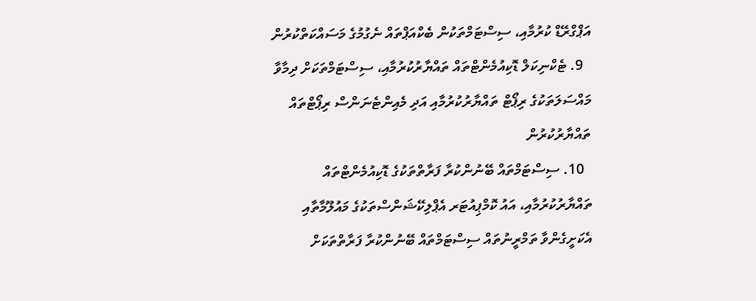އަޕްގްރޭޑް ކުރުމާއި، ސިސްޓަމްތަކުން ބެކްއަޕްތައް ނެގުމުގެ މަސައްކަތްކުރުން
  9. ޓެކްނިކަލް ޑޮކިއުމެންޓްތައް ތައްޔާރުކުރުމާއި، ސިސްޓަމްތަކަށް ދިމާވާ މައްސަލަތަކުގެ ރިޕޯޓް ތައްޔާރުކުރުމާއި އަދި މެއިންޓެނަންސް ރިޕޯޓްތައް ތައްޔާރުކުރުން
  10. ސިސްޓަމްތައް ބޭނުންކުރާ ފަރާތްތަކުގެ ޑޮކިއުމެންޓްތައް ތައްޔާރުކުރުމާއި، އައު ކޮމްޕިއުޓަރ އެޕްލިކޭޝަންސްތަކުގެ މައުލޫމާތާއި އެކަށީގެންވާ ތަމްރީނުތައް ސިސްޓަމްތައް ބޭނުންކުރާ ފަރާތްތަކަށް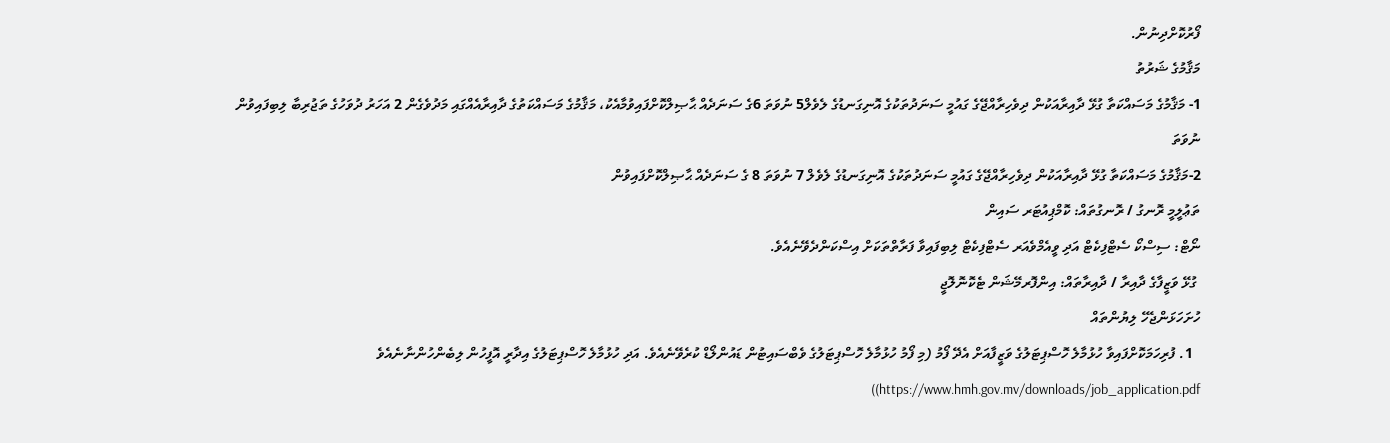ފޯރުކޮށްދިނުން.
މަޤާމުގެ ޝަރުތު
1- މަޤާމުގެ މަސައްކަތާ ގުޅޭ ދާއިރާއަކުން ދިވެހިރާއްޖޭގެ ގައުމީ ސަނަދުތަކުގެ އޮނިގަނޑުގެ ލެވެލް5 ނުވަތަ 6ގެ ސަނަދެއް ޙާޞިލްކޮށްފައިވުމާއެކު، މަޤާމުގެ މަސައްކަތުގެ ދާއިރާއެއްގައި މަދުވެގެން 2 އަހަރު ދުވަހުގެ ތަޖުރިބާ ލިބިފައިވުން
ނުވަތަ
2-މަޤާމުގެ މަސައްކަތާ ގުޅޭ ދާއިރާއަކުން ދިވެހިރާއްޖޭގެ ގައުމީ ސަނަދުތަކުގެ އޮނިގަނޑުގެ ލެވެލް 7 ނުވަތަ 8 ގެ ސަނަދެއް ޙާޞިލްކޮށްފައިވުން
ތަޢުލީމީ ރޮނގު / ރޮނގުތައް: ކޮމްޕިއުޓަރ ސައިން
ނޯޓް: ސިސްކޯ ސެޓްފިކެޓް އަދި ވީއެމްވެއަރ ސެޓްފިކެޓް ލިބިފައިވާ ފަރާތްތަކަށް އިސްކަންދެވޭނެއެވެ.
 ގުޅޭ ވަޒީފާގެ ދާއިރާ / ދާއިރާތައް: އިންފޮރމޭޝަން ޓެކޮނޮލޮޖީ
ހުށަހަޅަންޖެހޭ ލިޔުންތައް
  1. ފުރިހަމަކޮށްފައިވާ ހުޅުމާލެ ހޮސްޕިޓަލުގެ ވަޒީފާއަށް އެދޭ ފޯމު (މި ފޯމު ހުޅުމާލެ ހޮސްޕިޓަލުގެ ވެބްސައިޓުން ޑައުންލޯޑް ކުރެވޭނެއެވެ. އަދި ހުޅުމާލެ ހޮސްޕިޓަލުގެ އިދާރީ އޮފީހުން ލިބެންހުންނާނެއެވެ https://www.hmh.gov.mv/downloads/job_application.pdf))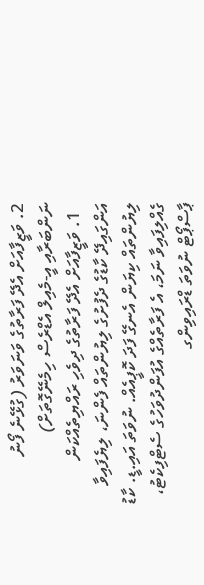2. ވަޒީފާއަށް އެދޭ ފަރާތުގެ ވަނަވަރު (ގުޅޭނެ ފޯނު ނަންބަރާއި އީ-މެއިލް އެޑްރެސް ހިމެނޭގޮތަށް)
  1. ވަޒީފާއަށް އެދޭ ފަރާތުގެ ދިވެހި ރައްޔިތެއްކަން އަންގައިދޭ ކާޑުގެ ދެފުށުގެ ލިޔުންތައް ފެންނަ، ލިޔެފައިވާ ލިޔުންތައް ކިޔަން އެނގޭ ފަދަ ކޮޕީއެއް. ނުވަތަ އައި.ޑީ. ކާޑު ގެއްލިފައިވާ ނަމަ، އެ ފަރާތެއްގެ އުފަންދުވަހުގެ ސެޓްފިކެޓު، ޕާސްޕޯޓް ނުވަތަ ޑްރައިވިންގ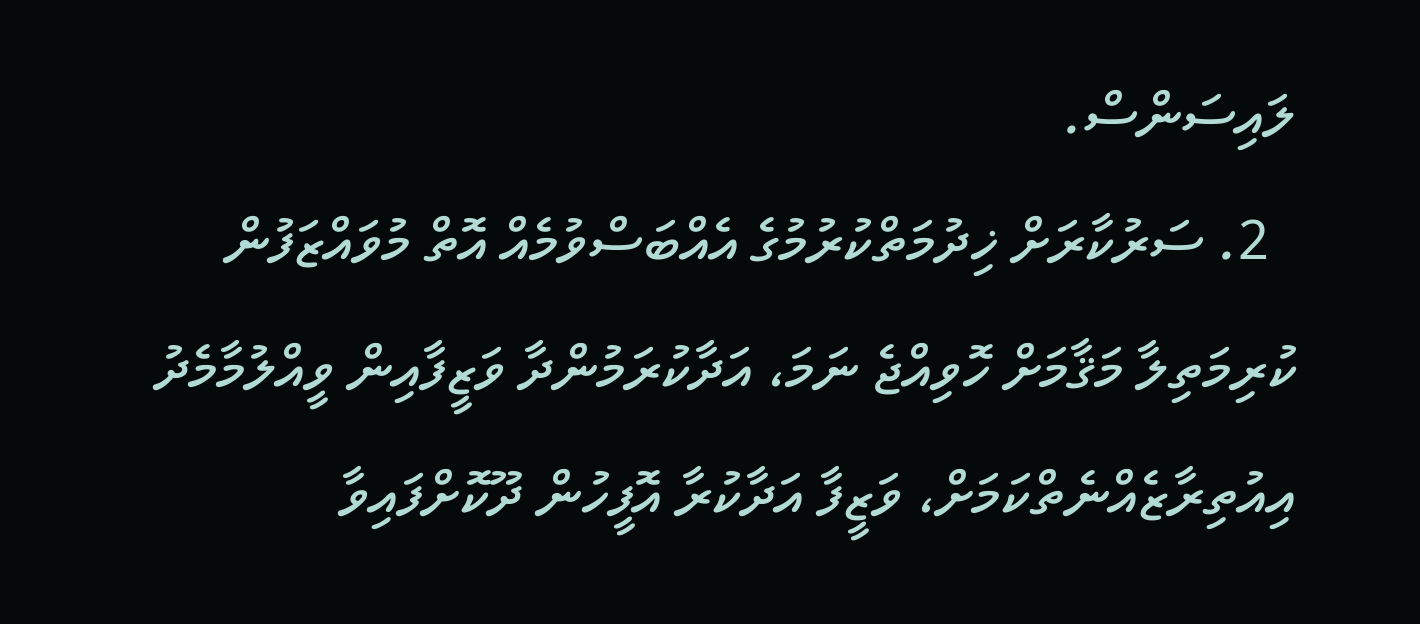ލައިސަންސް.
  2. ސަރުކާރަށް ޚިދުމަތްކުރުމުގެ އެއްބަސްވުމެއް އޮތް މުވައްޒަފުން ކުރިމަތިލާ މަޤާމަށް ހޮވިއްޖެ ނަމަ، އަދާކުރަމުންދާ ވަޒީފާއިން ވީއްލުމާމެދު އިއުތިރާޒެއްނެތްކަމަށް، ވަޒީފާ އަދާކުރާ އޮފީހުން ދޫކޮށްފައިވާ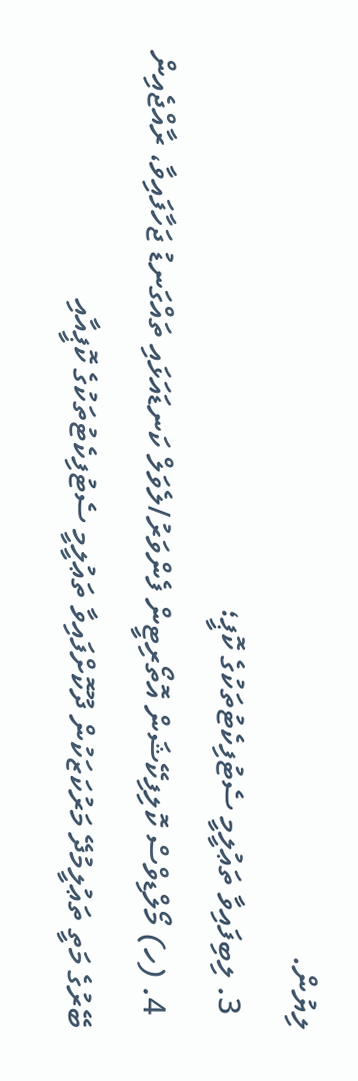ލިޔުން.
  3. ލިބިފައިވާ ތަޢުލީމީ ސެޓުފިކެޓުތަކުގެ ކޮޕީ؛
  4. (ހ) މޯލްޑިވްސް ކޮލިފިކޭޝަން އޮތޯރިޓީން ފެންވަރު/ލެވަލް ކަނޑައަޅައި ތައްގަނޑު ޖަހާފައިވާ، ރާއްޖެއިން ބޭރުގެ މަތީ ތަޢުލީމުދޭ މަރުކަޒަކުން ދޫކޮށްފައިވާ ތަޢުލީމީ ސެޓުފިކެޓުތަކުގެ ކޮޕީއާއި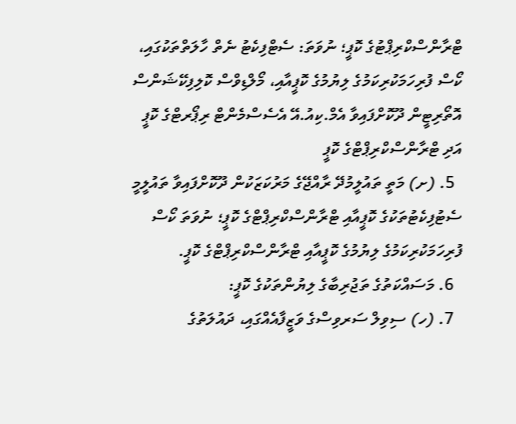ޓްރާންސްކްރިޕްޓުގެ ކޮޕީ؛ ނުވަތަ: ސެޓްފިކެޓު ނެތް ހާލަތްތަކުގައި، ކޯސް ފުރިހަމަކުރިކަމުގެ ލިޔުމުގެ ކޮޕީއާއި، މޯލްޑިވްސް ކޮލިފިކޭޝަންސް އޮތޯރިޓީން ދޫކޮށްފައިވާ އެމް.ކިއު.އޭ އެސެސްމެންޓް ރިޕޯރޓްގެ ކޮޕީ އަދި ޓްރާންސްކްރިޕްޓްގެ ކޮޕީ
  5. (ށ) މަތީ ތައުލީމުދޭ ރާއްޖޭގެ މަރުކަޒަކުން ދޫކޮށްފައިވާ ތައުލީމީ ސެޓުފިކެޓުތަކުގެ ކޮޕީއާއި ޓްރާންސްކްރިޕްޓްގެ ކޮޕީ؛ ނުވަތަ ކޯސް ފުރިހަމަކުރިކަމުގެ ލިޔުމުގެ ކޮޕީއާއި ޓްރާންސްކްރިޕްޓްގެ ކޮޕީ.
  6. މަސައްކަތުގެ ތަޖުރިބާގެ ލިޔުންތަކުގެ ކޮޕީ:
  7. (ހ) ސިވިލް ސަރވިސްގެ ވަޒީފާއެއްގައި، ދައުލަތުގެ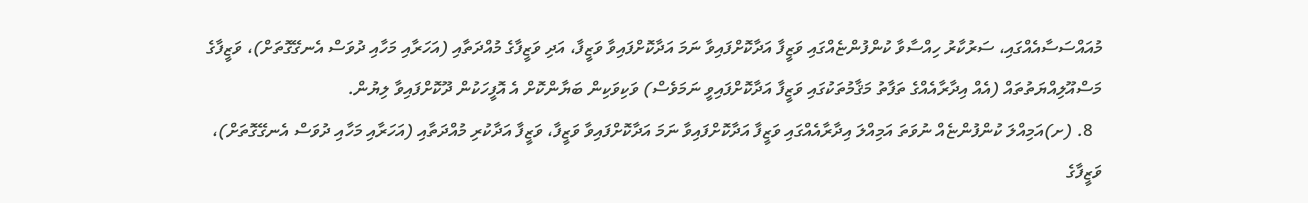މުއައްސަސާއެއްގައި، ސަރުކާރު ހިއްސާވާ ކުންފުންޏެއްގައި ވަޒީފާ އަދާކޮށްފައިވާ ނަމަ އަދާކޮށްފައިވާ ވަޒީފާ، އަދި ވަޒީފާގެ މުއްދަތާއި (އަހަރާއި މަހާއި ދުވަސް އެނގޭގޮތަށް)، ވަޒީފާގެ މަސްއޫލިއްޔަތުތައް (އެއް އިދާރާއެއްގެ ތަފާތު މަޤާމުތަކުގައި ވަޒީފާ އަދާކޮށްފައިވީ ނަމަވެސް) ވަކިވަކިން ބަޔާންކޮށް އެ އޮފީހަކުން ދޫކޮށްފައިވާ ލިޔުން.
  8. (ށ)އަމިއްލަ ކުންފުންޏެއް ނުވަތަ އަމިއްލަ އިދާރާއެއްގައި ވަޒީފާ އަދާކޮށްފައިވާ ނަމަ އަދާކޮށްފައިވާ ވަޒީފާ، ވަޒީފާ އަދާކުރި މުއްދަތާއި (އަހަރާއި މަހާއި ދުވަސް އެނގޭގޮތަށް)، ވަޒީފާގެ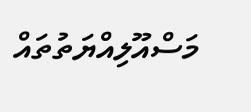މަސްއޫލިއްޔަތުތައް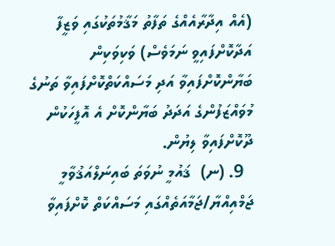(އެއް އިދާރާއެއްގެ ތަފާތު މަޤާމުތަކުގައި ވަޒީފާ އަދާކޮށްފައިވީ ނަމަވެސް) ވަކިވަކިން ބަޔާންކޮށްފައިވާ އަދި މަސައްކަތްކޮށްފައިވާ ތަނުގެ މުވައްޒަފުންގެ އަދަދު ބަޔާންކޮށް އެ އޮފީހަކުން ދޫކޮށްފައިވާ ލިޔުން.
  9. (ނ)  ޤައުމީ ނުވަތަ ބައިނަލްއަޤުވާމީ ޖަމްއިއްޔާ/ޖަމާއަތެއްގައި މަސައްކަތް ކޮށްފައިވާ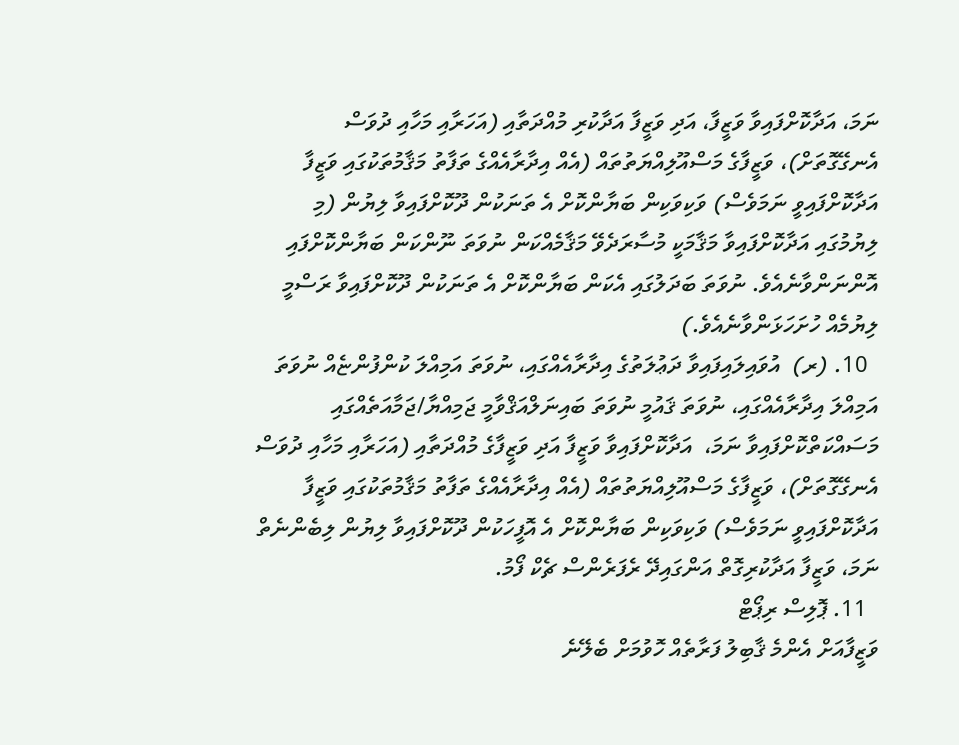ނަމަ، އަދާކޮށްފައިވާ ވަޒީފާ، އަދި ވަޒީފާ އަދާކުރި މުއްދަތާއި (އަހަރާއި މަހާއި ދުވަސް އެނގޭގޮތަށް)، ވަޒީފާގެ މަސްއޫލިއްޔަތުތައް (އެއް އިދާރާއެއްގެ ތަފާތު މަޤާމުތަކުގައި ވަޒީފާ އަދާކޮށްފައިވީ ނަމަވެސް) ވަކިވަކިން ބަޔާންކޮށް އެ ތަނަކުން ދޫކޮށްފައިވާ ލިޔުން (މި ލިޔުމުގައި އަދާކޮށްފައިވާ މަޤާމަކީ މުސާރަދެވޭ މަޤާމެއްކަން ނުވަތަ ނޫންކަން ބަޔާންކޮށްފައި އޮންނަންވާނެއެވެ. ނުވަތަ ބަދަލުގައި އެކަން ބަޔާންކޮށް އެ ތަނަކުން ދޫކޮށްފައިވާ ރަސްމީ ލިޔުމެއް ހުށަހަޅަންވާނެއެވެ.)
  10. (ރ)  އުވައިލައިފައިވާ ދަޢުލަތުގެ އިދާރާއެއްގައި، ނުވަތަ އަމިއްލަ ކުންފުންޏެއް ނުވަތަ އަމިއްލަ އިދާރާއެއްގައި، ނުވަތަ ޤައުމީ ނުވަތަ ބައިނަލްއަޤްވާމީ ޖަމިއްޔާ/ޖަމާއަތެއްގައި މަސައްކަތްކޮށްފައިވާ ނަމަ،  އަދާކޮށްފައިވާ ވަޒީފާ އަދި ވަޒީފާގެ މުއްދަތާއި (އަހަރާއި މަހާއި ދުވަސް އެނގޭގޮތަށް)، ވަޒީފާގެ މަސްއޫލިއްޔަތުތައް (އެއް އިދާރާއެއްގެ ތަފާތު މަޤާމުތަކުގައި ވަޒީފާ އަދާކޮށްފައިވީ ނަމަވެސް) ވަކިވަކިން ބަޔާންކޮށް އެ އޮފީހަކުން ދޫކޮށްފައިވާ ލިޔުން ލިބެންނެތް ނަމަ، ވަޒީފާ އަދާކުރިގޮތް އަންގައިދޭ ރެފަރެންސް ޗެކް ފޯމު.
  11. ޕޮލިސް ރިޕޯޓް
ވަޒީފާއަށް އެންމެ ޤާބިލު ފަރާތެއް ހޮވުމަށް ބެލޭނެ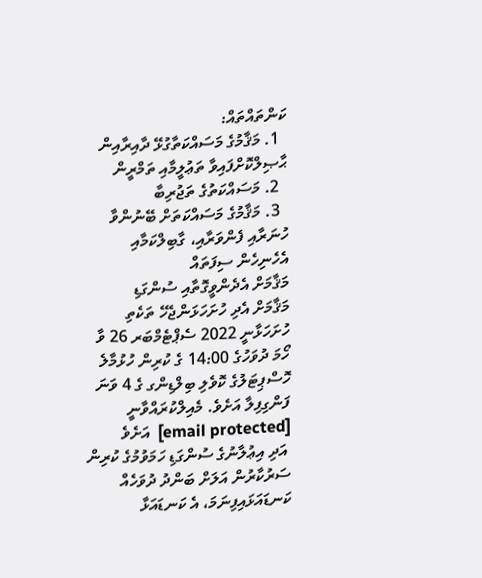ކަންތައްތައް:
  1. މަޤާމުގެ މަސައްކަތާގުޅޭ ދާއިރާއިން ޙާޞިލްކޮށްފައިވާ ތަޢުލީމާއި ތަމްރީން
  2. މަސައްކަތުގެ ތަޖުރިބާ
  3. މަޤާމުގެ މަސައްކަތަށް ބޭނުންވާ ހުނަރާއި ފެންވަރާއި، ގާބިލްކަމާއި އެހެނިހެން ސިފަތައް
މަޤާމަށް އެދެންވީގޮތާއި ސުންގަޑި
މަޤާމަށް އެދި ހުށަހަޅަންޖެހޭ ތަކެތި ހުށަހަޅާނީ 2022 ސެޕްޓެމްބަރ 26 ވާ ހޯމަ ދުވަހުގެ 14:00 ގެ ކުރިން ހުޅުމާލެ ހޮސްޕިޓަލުގެ ކޮވެލި ބިލްޑިންގ ގެ 4 ވަނަ ފަންގިފިލާ އަށެވެ. މެއިލްކުރައްވާނީ  [email protected]  އަށެވެ
 އަދި އިޢުލާނުގެ ސުންގަޑި ހަމަވުމުގެ ކުރިން ސަރުކާރުން އަލަށް ބަންދު ދުވަހެއް ކަނޑައަޅައިފިނަމަ، އެ ކަނޑައަޅާ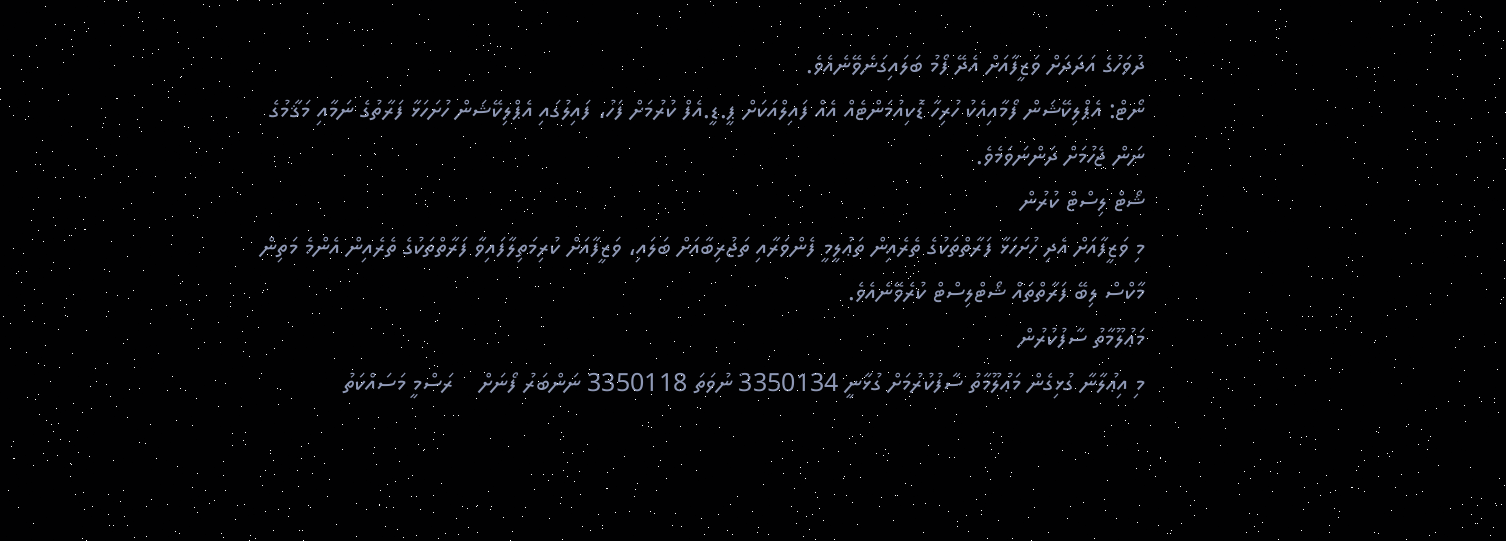ދުވަހުގެ އަދަދަށް ވަޒީފާއަށް އެދޭ ފޯމު ބަލައިގަނެވޭނެއެވެ.
ނޯޓް: އެޕްލިކޭޝަން ފޯމާއިއެކު ހުރިހާ ޑޮކިއުމަންޓެއް އެއް ފައިލްއަކަށް ޕީ.ޑީ.އެފް ކުރުމަށް ފަހު، ފައިލުގައި އެޕްލިކޭޝަން ހުށަހަޅާ ފަރާތުގެ ނަމާއި މަޤާމުގެ ނަން ޖެހުމަށް ދަންނަވަމެވެ.
ޝޯޓް ލިސްޓް ކުރުން
މި ވަޒީފާއަށް އެދި ހުށަހަޅާ ފަރާތްތަކުގެ ތެރެއިން ތަޢުލީމީ ފެންވަރާއި ތަޖުރިބާއަށް ބަލައި، ވަޒީފާއަށް ކުރިމަތިލާފައިވާ ފަރާތްތަކުގެ ތެރެއިން އެންމެ މަތިން މާކްސް ލިބޭ ފަރާތްތައް ޝޯޓްލިސްޓް ކުރެވޭނެއެވެ.
މަޢުލޫމާތު ސާފުކުރުން
މި އިޢުލާނާ ގުޅިގެން މަޢުލޫމާތު ސާފުކުރުމަށް ގުޅާނީ 3350134 ނުވަތަ 3350118 ނަންބަރު ފޯނަށް    ރަސްމީ މަސައްކަތު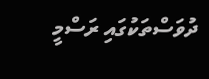ދުވަސްތަކުގައި ރަސްމީ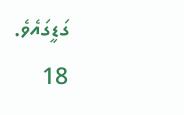ގަޑީގައެވެ.
18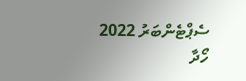ސެޕްޓެންބަރު 2022
ހޯދާ